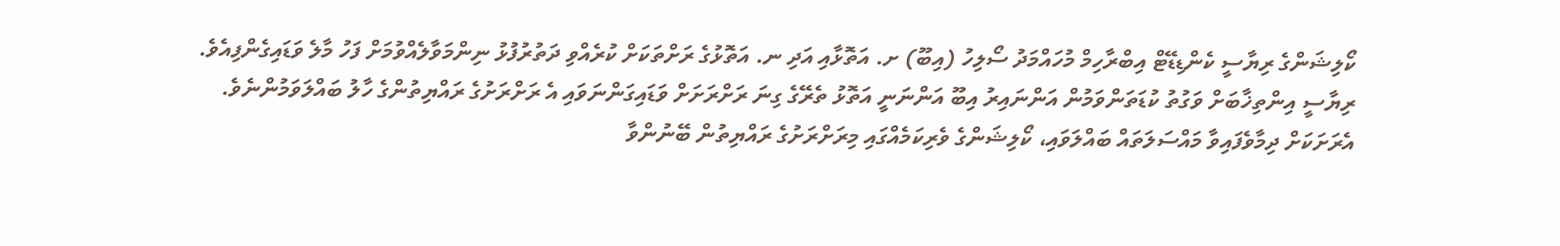ކޯލިޝަންގެ ރިޔާސީ ކެންޑިޑޭޓް އިބްރާހިމް މުހައްމަދު ސޯލިހު (އިބޫ) ށ. އަތޮޅާއި އަދި ނ. އަތޮޅުގެ ރަށްތަކަށް ކުރެއްވި ދަތުރުފުޅު ނިންމަވާލެއްވުމަށް ފަހު މާލެ ވަޑައިގެންފިއެވެ.
ރިޔާސީ އިންތިޚާބަށް ވަގުތު ކުޑަތަންވަމުން އަންނައިރު އިބޫ އަންނަނީ އަތޮޅު ތެރޭގެ ގިނަ ރަށްރަށަށް ވަޑައިގަންނަވައި އެ ރަށްރަށުގެ ރައްޔިތުންގެ ހާލު ބައްލަވަމުންނެވެ. އެރަށަކަށް ދިމާވެފައިވާ މައްސަލަތައް ބައްލަވައި، ކޯލިޝަންގެ ވެރިކަމެއްގައި މިރަށްރަށުގެ ރައްޔިތުން ބޭނުންވާ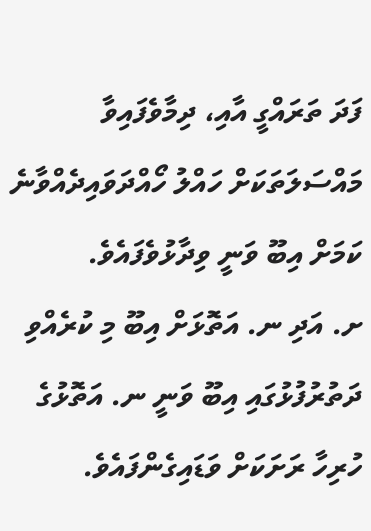ފަދަ ތަރައްގީ އާއި، ދިމާވެފައިވާ މައްސަލަތަކަށް ހައްލު ހޯއްދަވައިދެއްވާނެ ކަމަށް އިބޫ ވަނީ ވިދާޅުވެފައެވެ.
ށ. އަދި ނ. އަތޮޅަށް އިބޫ މި ކުރެއްވި ދަތުރުފުޅުގައި އިބޫ ވަނީ ނ. އަތޮޅުގެ ހުރިހާ ރަށަކަށް ވަޑައިގެންފައެވެ.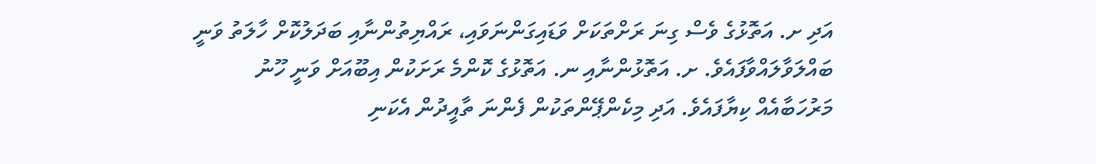އަދި ށ. އަތޮޅުގެ ވެސް ގިނަ ރަށްތަކަށް ވަޑައިގަންނަވައި، ރައްޔިތުންނާއި ބަދަލުކޮށް ހާލަތު ވަނީ ބައްލަވާލައްވާފައެވެ. ށ. އަތޮޅުންނާއި ނ. އަތޮޅުގެ ކޮންމެ ރަށަކުން އިބޫއަށް ވަނީ ހޫނު މަރުހަބާއެއް ކިޔާފައެވެ. އަދި މިކެންޕޭންތަކުން ފެންނަ ތާއީދުން އެކަނި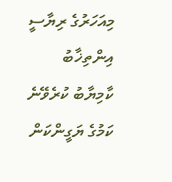މިއަހަރުގެ ރިޔާސީ އިންތިޚާބު ކާމިޔާބު ކުރެވޭނެ ކަމުގެ ޔަގީންކަން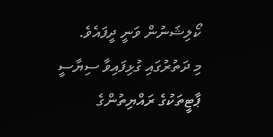ކޯލިޝަނުން ވަނީ ދީފައެވެ.
މި ދަތުރުގައި ގުޅިފައިވާ ސިޔާސީ ޕާޓީތަކުގެ ރައްޔިތުންގެ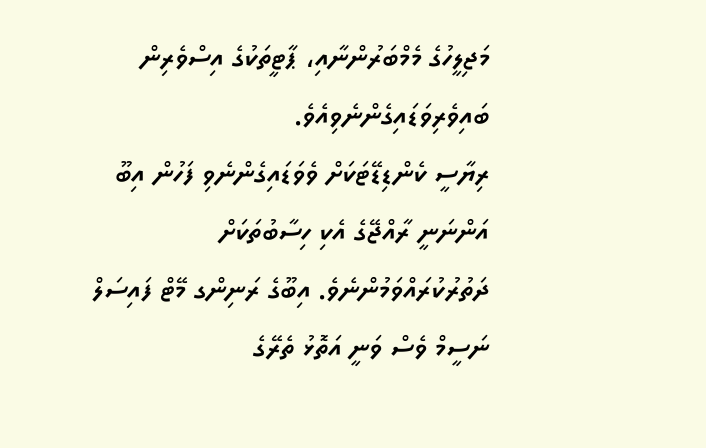މަޖިލީހުގެ މެމްބަރުންނާއި، ޕާޓީތަކުގެ އިސްވެރިން ބައިވެރިވަޑައިގެންނެވިއެވެ.
ރިޔާސީ ކެންޑިޑޭޓަކަށް ވެވަޑައިގެންނެވި ފަހުން އިބޫ އަންނަނީ ރާއްޖޭގެ އެކި ހިސާބުތަކަށް ދަތުރުކުރައްވަމުންނެވެ. އިބޫގެ ރަނިންގ މޭޓް ފައިސަލް ނަސީމް ވެސް ވަނީ އަތޮޅު ތެރޭގެ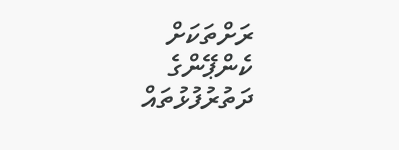ރަށްތަކަށް ކެންޕޭންގެ ދަތުރުފުޅުތައް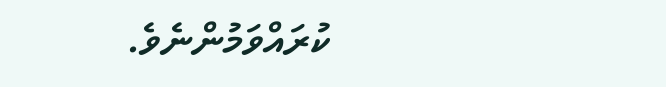ކުރައްވަމުންނެވެ.